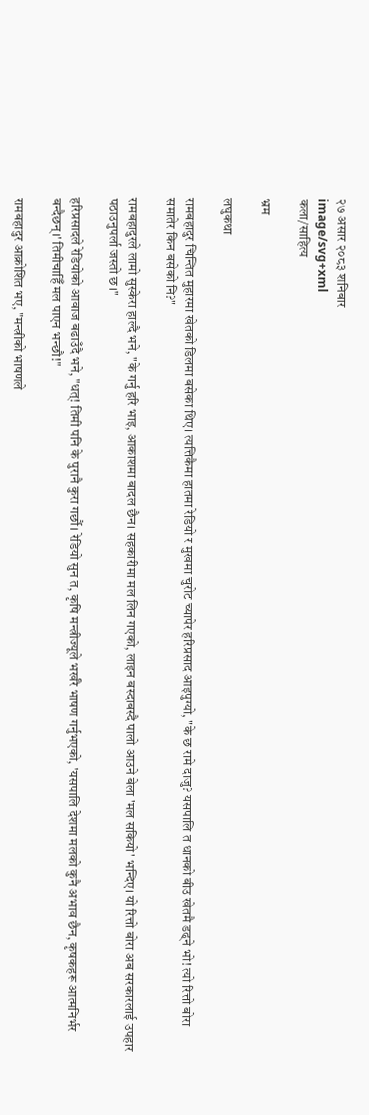२७ असार २०८३ शनिबार
image/svg+xml
कला/साहित्य

भ्रम

लघुकथा

रामबहादुर चिन्तित मुहारमा खेतको डिलमा बसेका थिए। त्यत्तिकैमा हातमा रेडियो र मुखमा चुरोट च्यापेर हरिप्रसाद आइपुग्यो, "के छ रामे दाजु? यसपालि त धानको बीउ खेतमै डढ्ने भो! त्यो रित्तो बोरा समातेर किन बसेको नि?"

रामबहादुरले लामो सुस्केरा हाल्दै भने, "के गर्नु हरि भाइ, आकाशमा बादल छैन। सहकारीमा मल लिन गएको, लाइन बस्दाबस्दै पालो आउने बेला 'मल सकियो' भन्दिए। यो रित्तो बोरा अब सरकारलाई उपहार पठाउनुपर्ला जस्तो छ।"

हरिप्रसादले रेडियोको आवाज बढाउँदै भने, "धत्! तिमी पनि के पुरानै कुरा गर्छौ। रेडियो सुन त, कृषि मन्त्रीज्यूले भर्खरै भाषण गर्नुभएको, 'यसपालि देशमा मलको कुनै अभाव छैन, कृषकहरू आत्मनिर्भर बन्दैछन्।' तिमीचाहिँ मल पाएन भन्छौ!"

रामबहादुर आक्रोशित भए, "मन्त्रीको भाषणले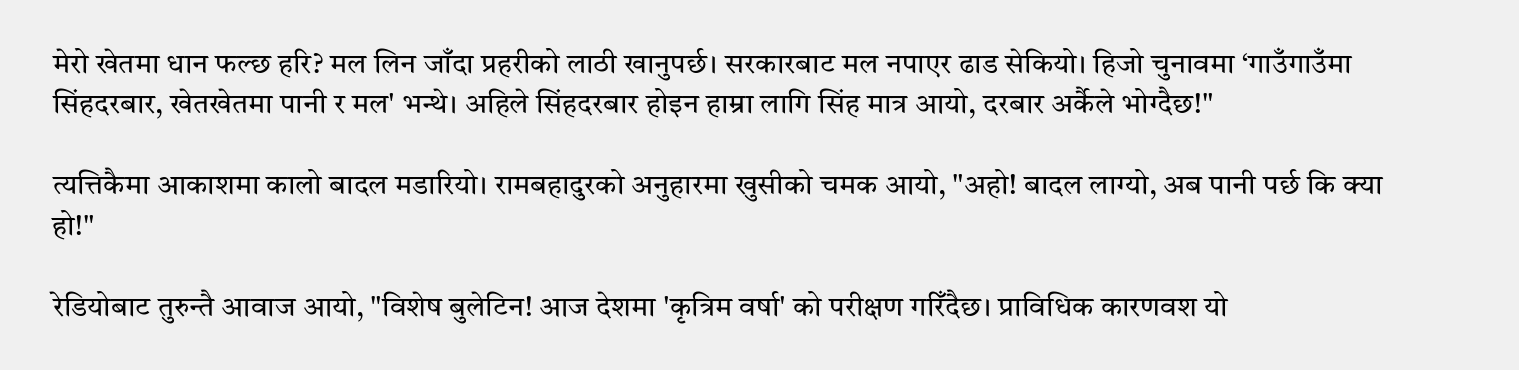मेरो खेतमा धान फल्छ हरि? मल लिन जाँदा प्रहरीको लाठी खानुपर्छ। सरकारबाट मल नपाएर ढाड सेकियो। हिजो चुनावमा ‘गाउँगाउँमा सिंहदरबार, खेतखेतमा पानी र मल' भन्थे। अहिले सिंहदरबार होइन हाम्रा लागि सिंह मात्र आयो, दरबार अर्कैले भोग्दैछ!"

त्यत्तिकैमा आकाशमा कालो बादल मडारियो। रामबहादुरको अनुहारमा खुसीको चमक आयो, "अहो! बादल लाग्यो, अब पानी पर्छ कि क्या हो!"

रेडियोबाट तुरुन्तै आवाज आयो, "विशेष बुलेटिन! आज देशमा 'कृत्रिम वर्षा' को परीक्षण गरिँदैछ। प्राविधिक कारणवश यो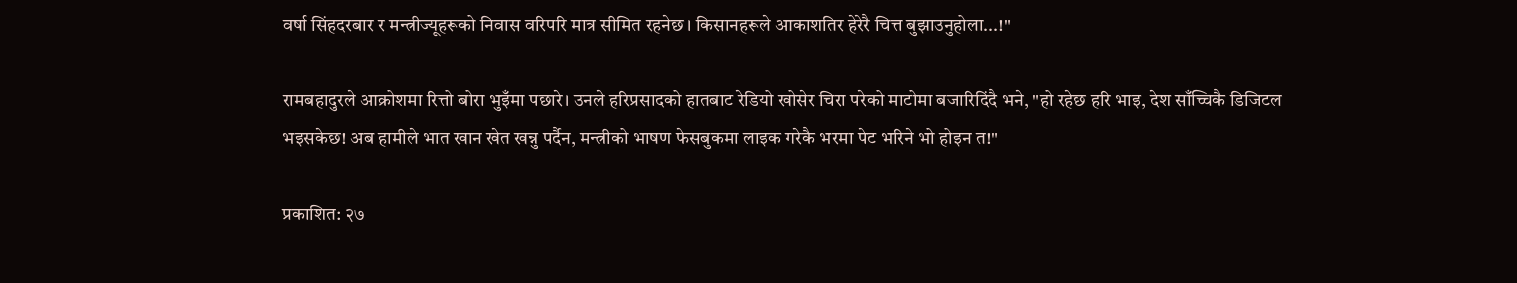वर्षा सिंहदरबार र मन्त्रीज्यूहरूको निवास वरिपरि मात्र सीमित रहनेछ। किसानहरूले आकाशतिर हेरेरै चित्त बुझाउनुहोला...!"

रामबहादुरले आक्रोशमा रित्तो बोरा भुइँमा पछारे। उनले हरिप्रसादको हातबाट रेडियो खोसेर चिरा परेको माटोमा बजारिदिंदै भने, "हो रहेछ हरि भाइ, देश साँच्चिकै डिजिटल भइसकेछ! अब हामीले भात खान खेत खन्नु पर्दैन, मन्त्रीको भाषण फेसबुकमा लाइक गरेकै भरमा पेट भरिने भो होइन त!"

प्रकाशित: २७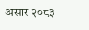असार २०८३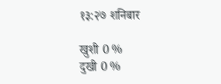१३:२७ शनिबार

खुशी 0 %
दुखी 0 %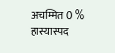अचम्मित 0 %
हास्यास्पद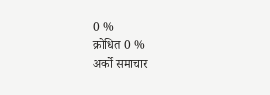0 %
क्रोधित 0 %
अर्को समाचार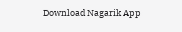Download Nagarik App